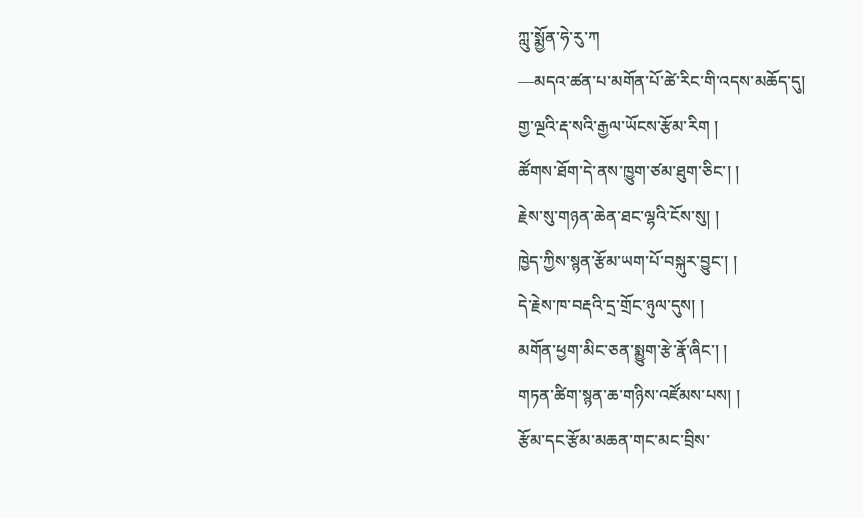ཀླུ་སྨྱོན་ཧེ་རུ་ཀ
—མདའ་ཚན་པ་མགོན་པོ་ཚེ་རིང་གི་འདས་མཆོད་དུ།
གྱ་ལྔའི་རྡ་སའི་རྒྱལ་ཡོངས་རྩོམ་རིག །
ཚོགས་ཐོག་དེ་ནས་ཁྱུག་ཙམ་ཐུག་ཅིང་། །
རྗེས་སུ་གཉན་ཆེན་ཐང་ལྷའི་ངོས་སུ། །
ཁྱེད་ཀྱིས་སྙན་རྩོམ་ཡག་པོ་བསྐུར་བྱུང་། །
དེ་རྗེས་ཁ་བརྡའི་དྲ་གྲོང་ཉུལ་དུས། །
མགོན་ཕྱག་མིང་ཅན་སྨྱུག་རྩེ་རྣོ་ཞིང་། །
གཏན་ཚིག་སྙན་ཆ་གཉིས་འཛོམས་པས། །
རྩོམ་དང་རྩོམ་མཆན་གང་མང་བྲིས་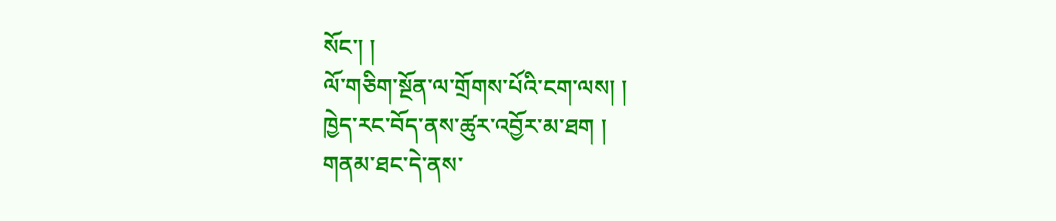སོང་། །
ལོ་གཅིག་སྔོན་ལ་གྲོགས་པོའི་ངག་ལས། །
ཁྱེད་རང་བོད་ནས་ཚུར་འབྱོར་མ་ཐག །
གནམ་ཐང་དེ་ནས་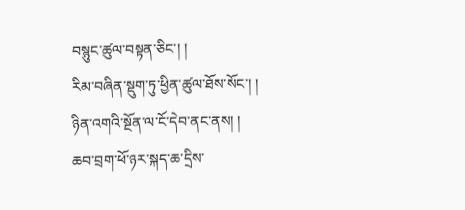བསྙུང་ཚུལ་བསྟན་ཅིང་། །
རིམ་བཞིན་སྡུག་ཏུ་ཕྱིན་ཚུལ་ཐོས་སོང་། །
ཉིན་འགའི་སྔོན་ལ་ངོ་དེབ་ནང་ནས། །
ཆབ་བྲག་ཕོ་ཉར་སྐད་ཆ་དྲིས་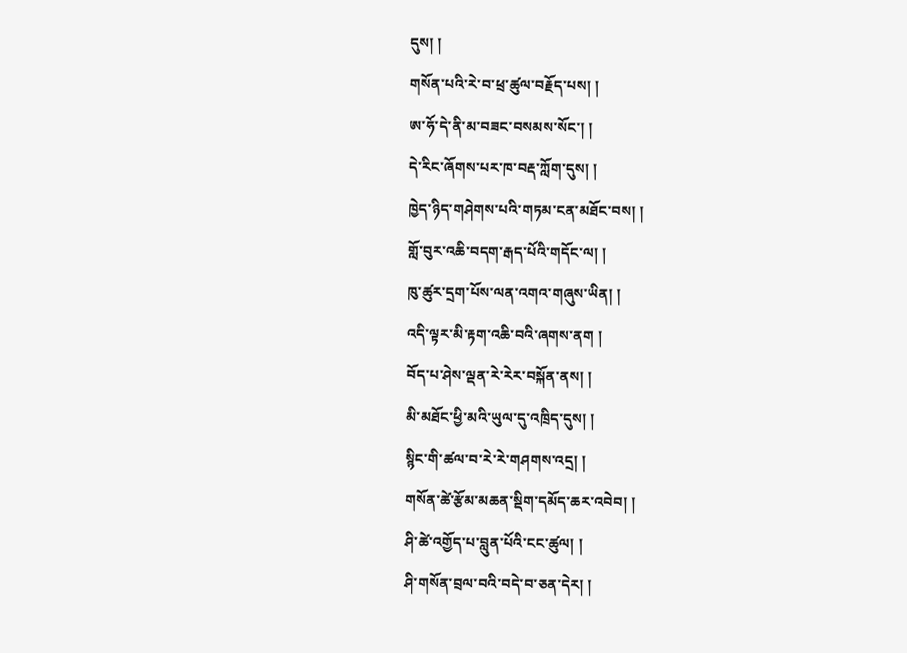དུས། །
གསོན་པའི་རེ་བ་ཕྲ་ཚུལ་བརྗོད་པས། །
ཨ་ཧོ་དེ་ནི་མ་བཟང་བསམས་སོང་། །
དེ་རིང་ཞོགས་པར་ཁ་བརྡ་ཀློག་དུས། །
ཁྱེད་ཉིད་གཤེགས་པའི་གཏམ་ངན་མཐོང་བས། །
གློ་བུར་འཆི་བདག་རྒད་པོའི་གདོང་ལ། །
ཁུ་ཚུར་དྲག་པོས་ལན་འགའ་གཞུས་ཡིན། །
འདི་ལྟར་མི་རྟག་འཆི་བའི་ཞགས་ནག །
བོད་པ་ཤེས་ལྡན་རེ་རེར་བསྐོན་ནས། །
མི་མཐོང་ཕྱི་མའི་ཡུལ་དུ་འཁྲིད་དུས། །
སྙིང་གི་ཚལ་བ་རེ་རེ་གཤགས་འདྲ། །
གསོན་ཚེ་རྩོམ་མཆན་སྡིག་དམོད་ཆར་འབེབ། །
ཤི་ཚེ་འགྱོད་པ་བླུན་པོའི་ངང་ཚུལ། །
ཤི་གསོན་བྲལ་བའི་བདེ་བ་ཅན་དེར། །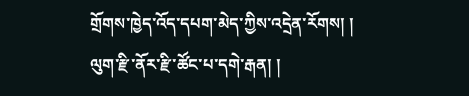གྲོགས་ཁྱེད་འོད་དཔག་མེད་ཀྱིས་འདྲེན་རོགས། །
ལུག་རྫི་ནོར་རྫི་ཚོང་པ་དགེ་རྒན། །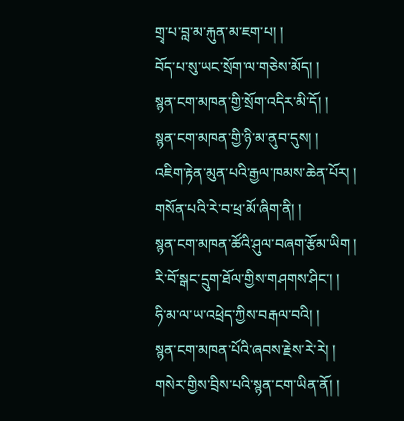གྲྭ་པ་བླ་མ་རྐུན་མ་ཇག་པ། །
བོད་པ་སུ་ཡང་སྲོག་ལ་གཅེས་མོད། །
སྙན་ངག་མཁན་གྱི་སྲོག་འདིར་མི་དོ། །
སྙན་ངག་མཁན་གྱི་ཉི་མ་ནུབ་དུས། །
འཇིག་རྟེན་མུན་པའི་རྒྱལ་ཁམས་ཆེན་པོར། །
གསོན་པའི་རེ་བ་ཕྲ་མོ་ཞིག་ནི། །
སྙན་ངག་མཁན་ཚོའི་ཤུལ་བཞག་རྩོམ་ཡིག །
རི་བོ་སྒང་དྲུག་ཐོལ་གྱིས་གཤགས་ཤིང་། །
ཧི་མ་ལ་ཡ་འཕྲེད་ཀྱིས་བརྒལ་བའི། །
སྙན་ངག་མཁན་པོའི་ཞབས་རྗེས་རེ་རེ། །
གསེར་གྱིས་བྲིས་པའི་སྙན་ངག་ཡིན་ནོ། །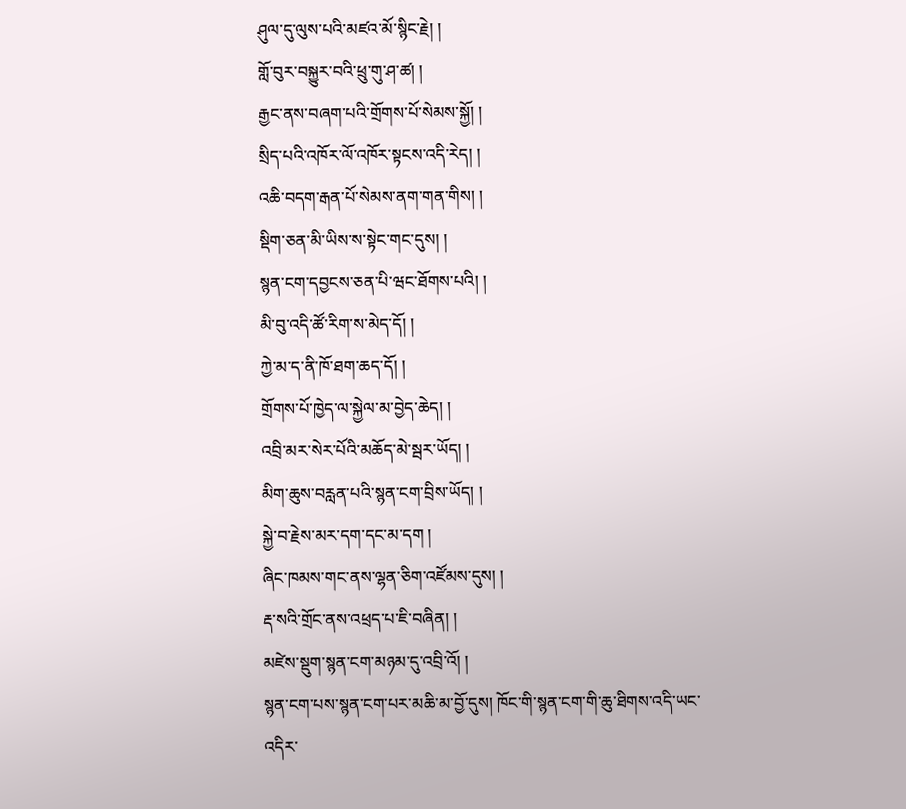ཤུལ་དུ་ལུས་པའི་མཛའ་མོ་སྙིང་རྗེ། །
གློ་བུར་བསྐྱུར་བའི་ཕྲུ་གུ་ཤ་ཚ། །
རྒྱང་ནས་བཞག་པའི་གྲོགས་པོ་སེམས་སྐྱོ། །
སྲིད་པའི་འཁོར་ལོ་འཁོར་སྟངས་འདི་རེད། །
འཆི་བདག་རྒན་པོ་སེམས་ནག་གན་གིས། །
སྡིག་ཅན་མི་ཡིས་ས་སྟེང་གང་དུས། །
སྙན་ངག་དབྱངས་ཅན་པི་ཝང་ཐོགས་པའི། །
མི་བུ་འདི་ཚོ་རིག་ས་མེད་དོ། །
ཀྱེ་མ་ད་ནི་ཁོ་ཐག་ཆད་དོ། །
གྲོགས་པོ་ཁྱེད་ལ་སྐྱེལ་མ་བྱེད་ཆེད། །
འབྲི་མར་སེར་པོའི་མཆོད་མེ་སྦར་ཡོད། །
མིག་ཆུས་བརླན་པའི་སྙན་ངག་བྲིས་ཡོད། །
སྐྱེ་བ་རྗེས་མར་དག་དང་མ་དག །
ཞིང་ཁམས་གང་ནས་ལྷན་ཅིག་འཛོམས་དུས། །
རྡ་སའི་གྲོང་ནས་འཕྲད་པ་ཇི་བཞིན། །
མཛེས་སྡུག་སྙན་ངག་མཉམ་དུ་འབྲི་འོ། །
སྙན་ངག་པས་སྙན་ངག་པར་མཆི་མ་བྱོ་དུས། ཁོང་གི་སྙན་ངག་གི་ཆུ་ཐིགས་འདི་ཡང་འདིར་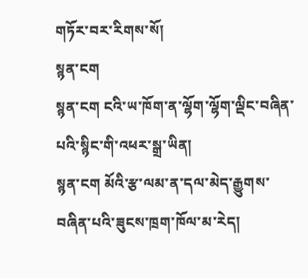གཏོར་བར་རིགས་སོ།
སྙན་ངག
སྙན་ངག ངའི་ཡ་ཁོག་ན་ལྷོག་ལྷོག་ལྡིང་བཞིན་པའི་སྙིང་གི་འཕར་སྒྲ་ཡིན།
སྙན་ངག མོའི་རྩ་ལམ་ན་དལ་མེད་རྒྱུགས་བཞིན་པའི་ཟུངས་ཁྲག་ཁོལ་མ་རེད།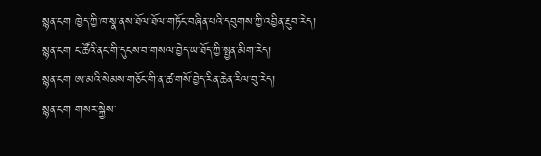སྙན་ངག ཁྱེད་ཀྱི་ཁ་སྣ་ནས་ཐོལ་ཐོལ་གཏོང་བཞིན་པའི་དབུགས་ཀྱི་འབྱིན་རྔུབ་རེད།
སྙན་ངག ང་ཚོའི་ནང་གི་དུངས་བ་གསལ་བྱེད་ཡ་ཐོད་ཀྱི་སྤྱན་མིག་རེད།
སྙན་ངག ཨ་མའི་སེམས་གཅོང་གི་ན་ཚ་གསོ་བྱེད་རིན་ཆེན་རིལ་བུ་རེད།
སྙན་ངག གསར་སྐྱེས་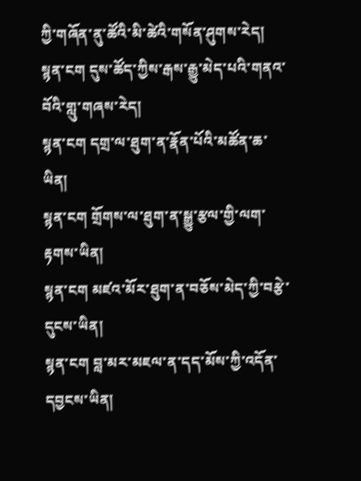ཀྱི་གཞོན་ནུ་ཚོའི་མི་ཚེའི་གསོན་ཤུགས་རེད།
སྙན་ངག དུས་ཚོད་ཀྱིས་རྒས་རྒྱུ་མེད་པའི་གནའ་བོའི་གླུ་གཞས་རེད།
སྙན་ངག དགྲ་ལ་ཐུག་ན་རྣོན་པོའི་མཚོན་ཆ་ཡིན།
སྙན་ངག གྲོགས་ལ་ཐུག་ན་སྒྱུ་རྩལ་གྱི་ལག་རྟགས་ཡིན།
སྙན་ངག མཛའ་མོར་ཐུག་ན་བཅོས་མེད་ཀྱི་བརྩེ་དུངས་ཡིན།
སྙན་ངག བླ་མར་མཇལ་ན་དད་མོས་ཀྱི་འདོན་དབྱངས་ཡིན།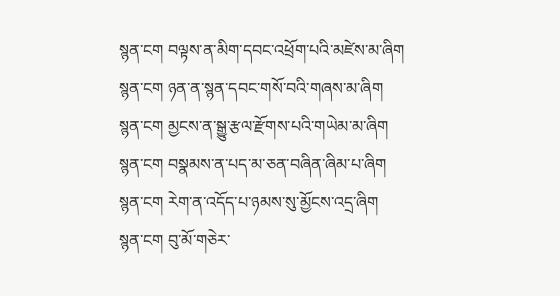སྙན་ངག བལྟས་ན་མིག་དབང་འཕྲོག་པའི་མཛེས་མ་ཞིག
སྙན་ངག ཉན་ན་སྙན་དབང་གསོ་བའི་གཞས་མ་ཞིག
སྙན་ངག མྱངས་ན་སྒྱུ་རྩལ་རྫོགས་པའི་གཡེམ་མ་ཞིག
སྙན་ངག བསྣམས་ན་པད་མ་ཅན་བཞིན་ཞིམ་པ་ཞིག
སྙན་ངག རེག་ན་འདོད་པ་ཉམས་སུ་མྱོངས་འདྲ་ཞིག
སྙན་ངག བུ་མོ་གཅེར་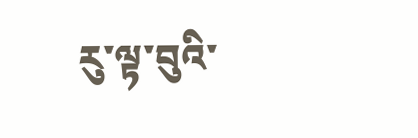རུ་ལྟ་བུའི་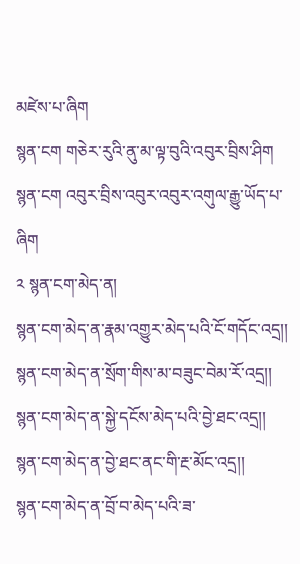མཛེས་པ་ཞིག
སྙན་ངག གཅེར་རུའི་ནུ་མ་ལྟ་བུའི་འབུར་བྲིས་ཤིག
སྙན་ངག འབུར་བྲིས་འབུར་འབུར་འགུལ་རྒྱུ་ཡོད་པ་ཞིག
༢ སྙན་ངག་མེད་ན།
སྙན་ངག་མེད་ན་རྣམ་འགྱུར་མེད་པའི་ངོ་གདོང་འདྲ།།
སྙན་ངག་མེད་ན་སྲོག་གིས་མ་བཟུང་བེམ་རོ་འདྲ།།
སྙན་ངག་མེད་ན་སྐྱེ་དངོས་མེད་པའི་བྱེ་ཐང་འདྲ།།
སྙན་ངག་མེད་ན་བྱེ་ཐང་ནང་གི་རྔ་མོང་འདྲ།།
སྙན་ངག་མེད་ན་བྲོ་བ་མེད་པའི་ཟ་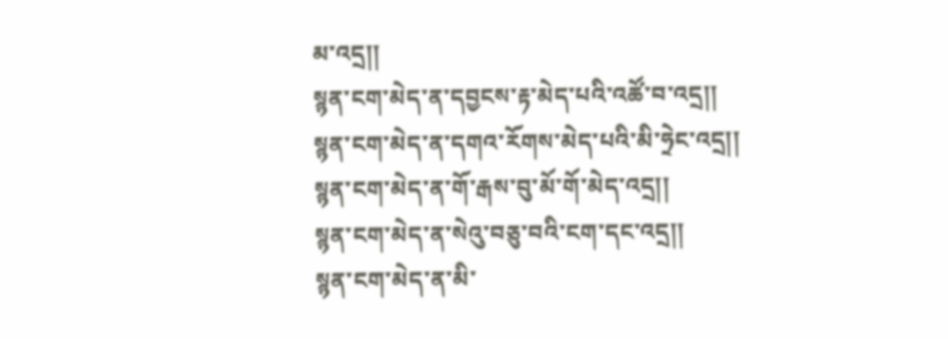མ་འདྲ།།
སྙན་ངག་མེད་ན་དབྱངས་རྟ་མེད་པའི་འཚོ་བ་འདྲ།།
སྙན་ངག་མེད་ན་དགའ་རོགས་མེད་པའི་མི་ཧྲེང་འདྲ།།
སྙན་ངག་མེད་ན་གོ་རྒས་བུ་མོ་གོ་མེད་འདྲ།།
སྙན་ངག་མེད་ན་སེའུ་བཅུ་བའི་ངག་དང་འདྲ།།
སྙན་ངག་མེད་ན་མི་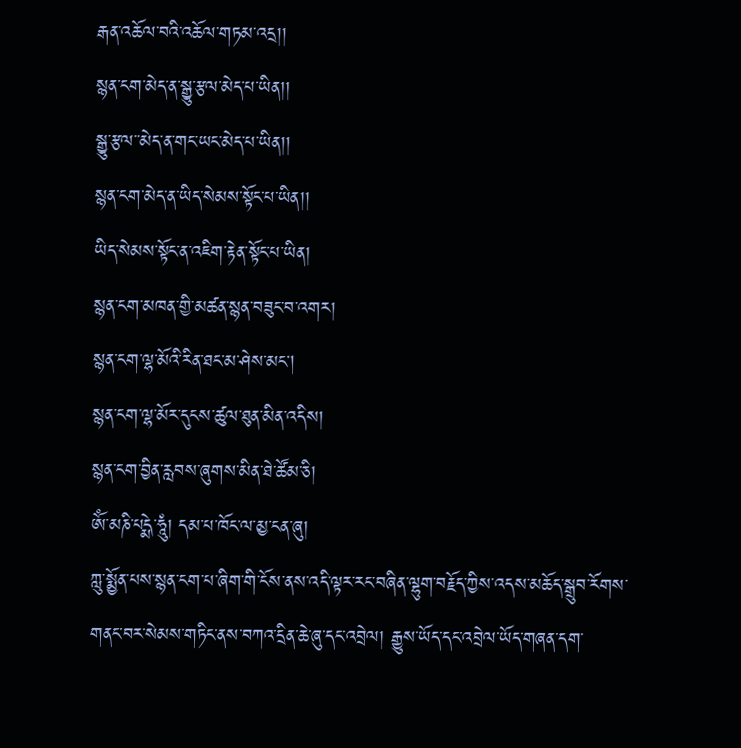རྒན་འཆོལ་བའི་འཆོལ་གཏམ་འདྲ།།
སྙན་ངག་མེད་ན་སྒྱུ་རྩལ་མེད་པ་ཡིན།།
སྒྱུ་རྩལ་་མེད་ན་གང་ཡང་མེད་པ་ཡིན།།
སྙན་ངག་མེད་ན་ཡིད་སེམས་སྟོང་པ་ཡིན།།
ཡིད་སེམས་སྟོང་ན་འཇིག་རྟེན་སྟོང་པ་ཡིན།
སྙན་ངག་མཁན་གྱི་མཚན་སྙན་བཟུང་བ་འགར།
སྙན་ངག་ལྷ་མོའི་རིན་ཐང་མ་ཤེས་མང།
སྙན་ངག་ལྷ་མོར་དུངས་ཚུལ་ཐུན་མིན་འདིས།
སྙན་ངག་བྱིན་རླབས་ཞུགས་མིན་ཐེ་ཚོམ་ཅི།
ཨོཾ་མཎི་པདྨེ་ཧཱུཾ། དམ་པ་ཁོང་ལ་མྱ་ངན་ཞུ།
ཀླུ་སྨྱོན་པས་སྙན་ངག་པ་ཞིག་གི་ངོས་ནས་འདི་ལྟར་རང་བཞིན་ལྷུག་བརྗོད་ཀྱིས་འདས་མཆོད་སྒྲུབ་རོགས་གནང་བར་སེམས་གཏིང་ནས་བཀའ་དྲིན་ཆེ་ཞུ་དང་འབྲེལ། རྒྱུས་ཡོད་དང་འབྲེལ་ཡོད་གཞན་དག་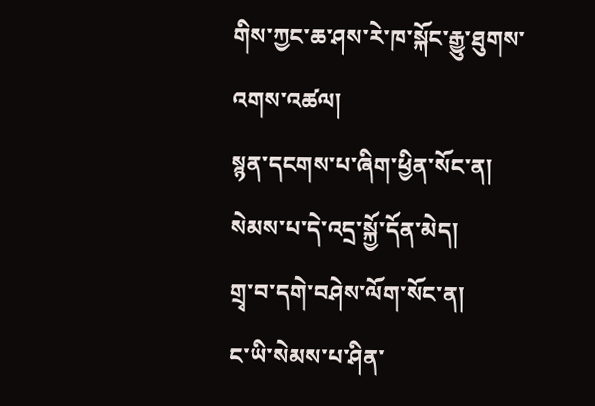གིས་ཀྱང་ཆ་ཤས་རེ་ཁ་སྐོང་རྒྱུ་ཐུགས་འགས་འཚལ།
སྙན་དངགས་པ་ཞིག་ཕྱིན་སོང་ན།
སེམས་པ་དེ་འདྲ་སྐྱོ་དོན་མེད།
གྲྭ་བ་དགེ་བཤེས་ལོག་སོང་ན།
ང་ཡི་སེམས་པ་ཤིན་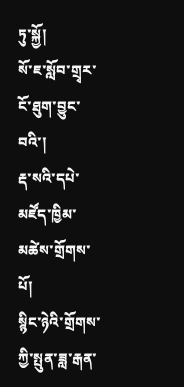ཏུ་སྐྱོ།
སོ་ཇ་སློབ་གྲྭར་ངོ་ཐུག་བྱུང་བའི་།
རྡ་སའི་དཔེ་མཛོད་ཁྱིམ་མཚེས་གྲོགས་པོ།
སྙིང་ཉེའི་གྲོགས་ཀྱི་སྤུན་ཟླ་རྒན་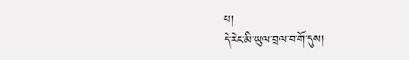པ།
དེ་རེང་མི་ཡུལ་བྲལ་བ་གོ་དུས།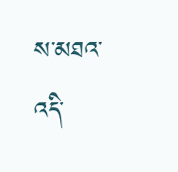ས་མཐའ་འདི་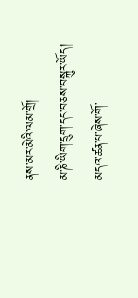ནས་མར་མེའི་ལམ་གྲོ།
མ་ཎི་ཡིག་དྲུག་དང་བཅས་བསྐུར་ཡོད།
མདའ་ཚན་པ་ཞེས་གོ་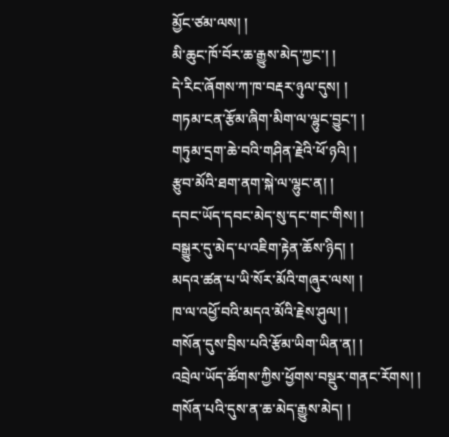མྱོང་ཙམ་ལས། །
མི་ཆུང་ཁོ་བོར་ཆ་རྒྱུས་མེད་ཀྱང་། །
དེ་རིང་ཞོགས་ཀ་ཁ་བརྡར་ཉུལ་དུས། །
གཏམ་ངན་རྩོམ་ཞིག་མིག་ལ་ལྷུང་བྱུང་། །
གཏུམ་དྲག་ཆེ་བའི་གཤིན་རྗེའི་ཕོ་ཉའི། །
རྩུབ་མོའི་ཐག་ནག་སྐེ་ལ་ལྷུང་ན། །
དབང་ཡོད་དབང་མེད་སུ་དང་གང་གིས། །
བསྒྱུར་དུ་མེད་པ་འཇིག་རྟེན་ཆོས་ཉིད། །
མདའ་ཚན་པ་ཡི་སོར་མོའི་གཞུར་ལས། །
ཁ་ལ་འཕྱོ་བའི་མདའ་མོའི་རྗེས་ཤུལ། །
གསོན་དུས་བྲིས་པའི་རྩོམ་ཡིག་ཡིན་ན། །
འབྲེལ་ཡོད་ཚོགས་ཀྱིས་ཕྱོགས་བསྡུར་གནང་རོགས། །
གསོན་པའི་དུས་ན་ཆ་མེད་རྒྱུས་མེད། །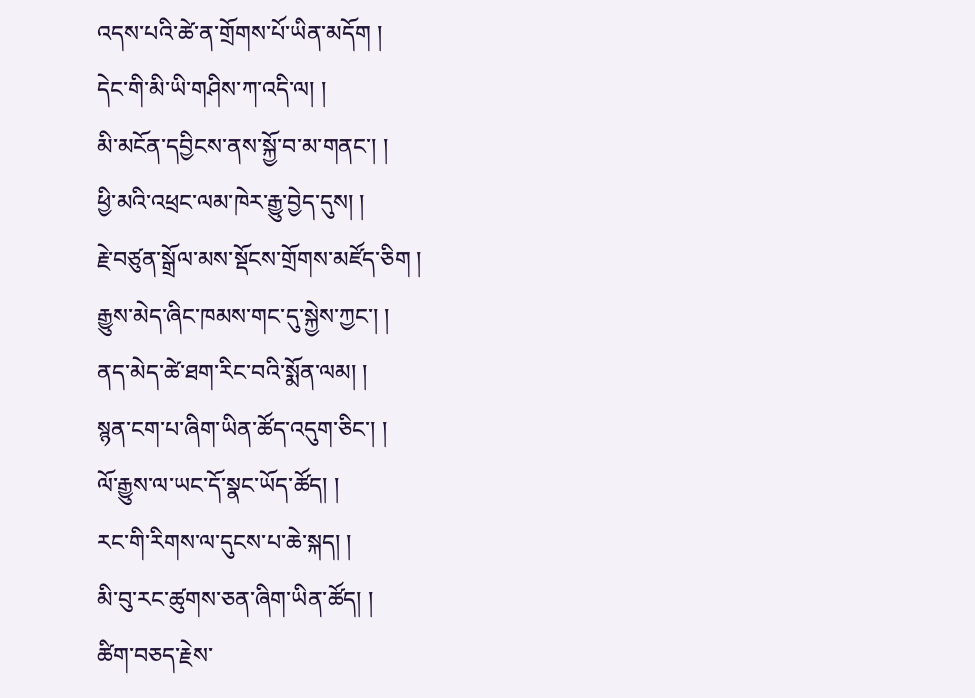འདས་པའི་ཚེ་ན་གྲོགས་པོ་ཡིན་མདོག །
དེང་གི་མི་ཡི་གཤིས་ཀ་འདི་ལ། །
མི་མངོན་དབྱིངས་ནས་སྐྱོ་བ་མ་གནང་། །
ཕྱི་མའི་འཕྲང་ལམ་ཁེར་རྒྱུ་བྱེད་དུས། །
རྗེ་བཙུན་སྒྲོལ་མས་སྡོངས་གྲོགས་མཛོད་ཅིག །
རྒྱུས་མེད་ཞིང་ཁམས་གང་དུ་སྐྱེས་ཀྱང་། །
ནད་མེད་ཚེ་ཐག་རིང་བའི་སྨོན་ལམ། །
སྙན་ངག་པ་ཞིག་ཡིན་ཚོད་འདུག་ཅིང་། །
ལོ་རྒྱུས་ལ་ཡང་དོ་སྣང་ཡོད་ཚོད། །
རང་གི་རིགས་ལ་དུངས་པ་ཆེ་སྐད། །
མི་བུ་རང་ཚུགས་ཅན་ཞིག་ཡིན་ཚོད། །
ཚིག་བཅད་རྗེས་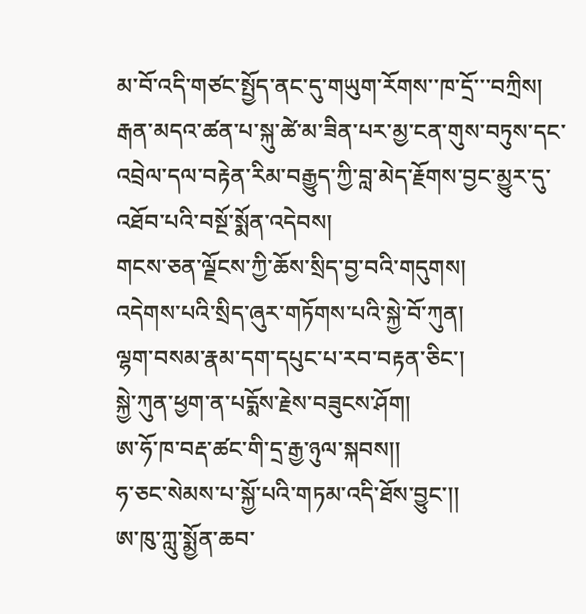མ་བོ་འདི་གཙང་སྤྱོད་ནང་དུ་གཡུག་རོགས་་ཁ་དྲོ་་་བཀྲིས།
རྒན་མདའ་ཚན་པ་སྐུ་ཚེ་མ་ཟིན་པར་མྱ་ངན་གུས་བཏུས་དང་འབྲེལ་དལ་བརྟེན་རིམ་བརྒྱུད་ཀྱི་བླ་མེད་རྗོགས་བྱང་མྱུར་དུ་འཐོབ་པའི་བསྔོ་སྨོན་འདེབས།
གངས་ཅན་ལྗོངས་ཀྱི་ཆོས་སྲིད་བྱ་བའི་གདུགས།
འདེགས་པའི་སྲིད་ཞུར་གཏོགས་པའི་སྐྱེ་བོ་ཀུན།
ལྷག་བསམ་རྣམ་དག་དཔུང་པ་རབ་བརྟན་ཅིང་།
སྐྱེ་ཀུན་ཕྱག་ན་པདྨོས་རྗེས་བཟུངས་ཤོག།
ཨ་ཧོ་ཁ་བརྡ་ཚང་གི་དྲ་རྒྱ་ཉུལ་སྐབས།།
ཧ་ཅང་སེམས་པ་སྐྱོ་པའི་གཏམ་འདི་ཐོས་བྱུང་།།
ཨ་ཁུ་ཀླུ་སྨྱོན་ཆབ་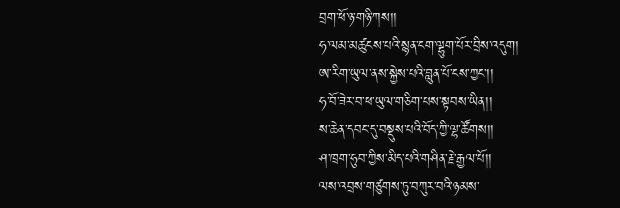བྲག་ཕོ་ཉ་གཉི་ཀས།།
ཧ་ལམ་མཚུངས་པའི་སྙན་ངག་ལྷུག་པོར་བྲིས་འདུག།
ཨ་རིག་ཡུལ་ནས་སྐྱེས་པའི་བླུན་པོ་ངས་ཀྱང་།།
ཧ་བོ་ཟེར་བ་ཕ་ཡུལ་གཅིག་པས་སྟབས་ཡིན།།
ས་ཆེན་དབང་དུ་བསྡུས་པའི་བོད་ཀྱི་ལྷ་ཚོགས།།
ཤ་ཁྲག་ཧུབ་ཀྱིས་མིད་པའི་གཤིན་རྗེ་རྒྱལ་པོ།།
ལས་འབྲས་གཙུགས་ཏུ་བཀུར་བའི་ཉམས་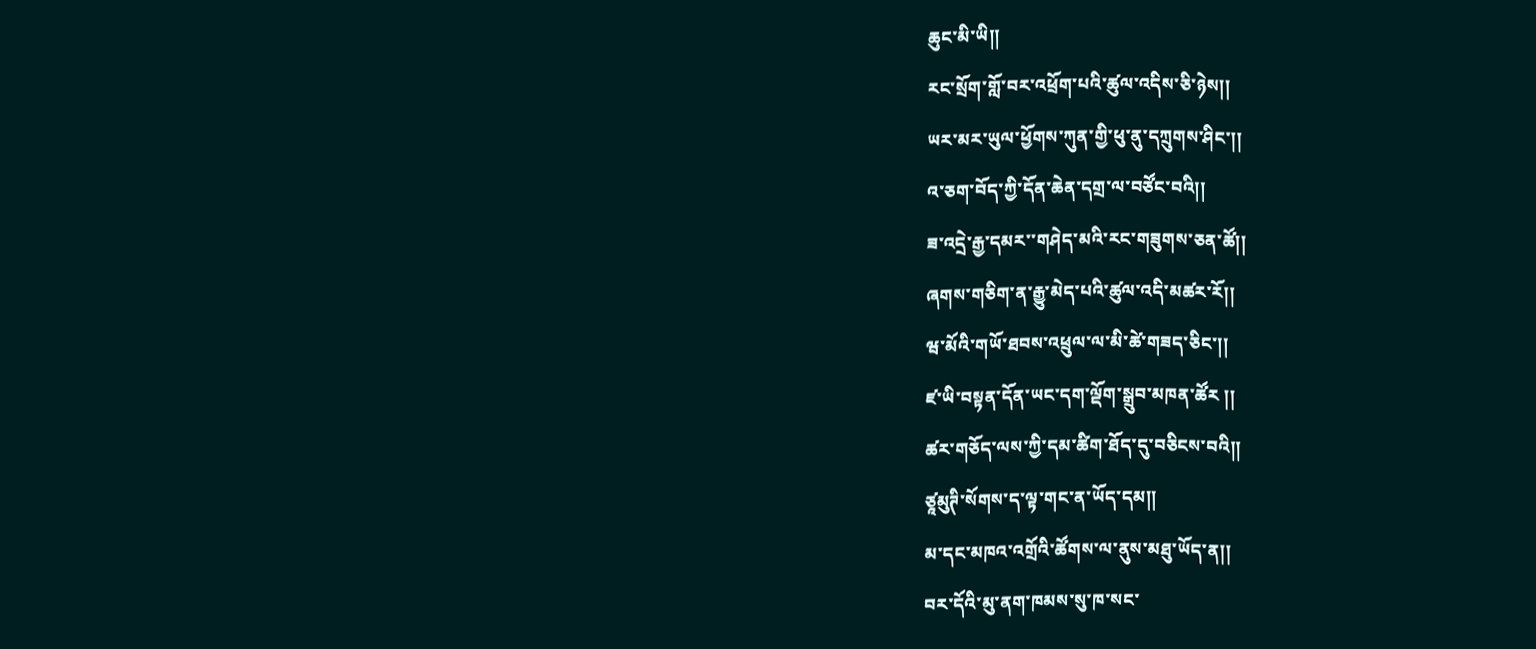ཆུང་མི་ཡི།།
རང་སྲོག་གློ་བར་འཕྲོག་པའི་ཚུལ་འདིས་ཅི་ཉེས།།
ཡར་མར་ཡུལ་ཕྱོགས་ཀུན་གྱི་ཕུ་ནུ་དཀྲུགས་ཤིང་།།
འ་ཅག་བོད་ཀྱི་དོན་ཆེན་དགྲ་ལ་བཙོང་བའི།།
ཟ་འདྲེ་རྒྱ་དམར་་གཤེད་མའི་རང་གཟུགས་ཅན་ཚོ།།
ཞགས་གཅིག་ན་རྒྱུ་མེད་པའི་ཚུལ་འདི་མཚར་རོ།།
ཝ་མོའི་གཡོ་ཐབས་འཕྲུལ་ལ་མི་ཚེ་གཟད་ཅིང་།།
ཛ་ཡི་བསྟན་དོན་ཡང་དག་ལྡོག་སྒྲུབ་མཁན་ཚོར །།
ཚར་གཅོད་ལས་ཀྱི་དམ་ཚིག་ཐོད་དུ་བཅིངས་བའི།།
ཙཱམུཊི་སོགས་ད་ལྟ་གང་ན་ཡོད་དམ།།
མ་དང་མཁའ་འགྲོའི་ཚོགས་ལ་ནུས་མཐུ་ཡོད་ན།།
བར་དོའི་མུ་ནག་ཁམས་སུ་ཁ་སང་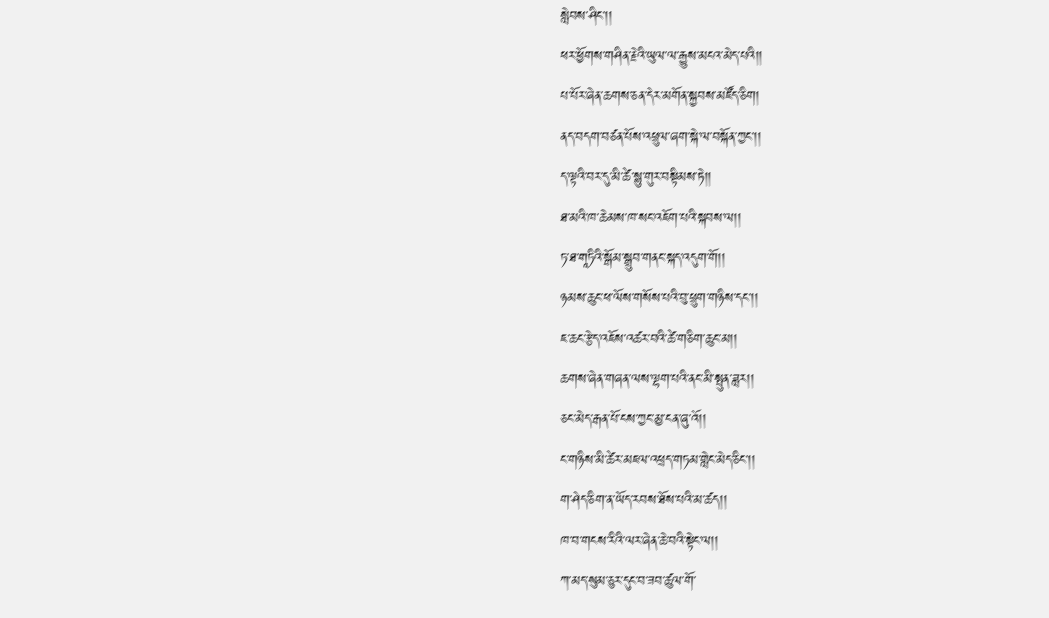སླེབས་ཤིང་།།
ཕར་ཕྱོགས་གཤིན་རྗེའི་ཡུལ་ལ་རྒྱུས་མངའ་མེད་པའི།།
པ་པོར་ཞེན་ཆགས་ཅན་དེར་མགོན་སྐྱབས་མཛོད་ཅིག།
ནད་བདག་བཙན་པོས་འཕྲུལ་ཞག་སྐེ་ལ་བསྐོན་ཀྱང་།།
ད་ལྟའི་བར་དུ་མི་ཚེ་སྙུ་གུར་བསྟིམས་ཏེ།།
ཐ་མའི་ཁ་ཆེམས་ཁ་སང་འཇོག་པའི་སྐབས་ལ།།
ཏ་ཐ་གཱཏིའི་སྒོམ་སྒྲུབ་གནང་སྐད་འདུག་གོ།།
ཉམས་ཆུང་ཕ་ལོས་གསོས་པའི་བུ་ཕྲུག་གཉིས་དང་།།
ཇ་ཆང་རྩེད་འཇོས་འཚར་བའི་ཚེ་གཅིག་ཆུང་མ།།
ཆགས་ཞེན་གཞན་ལས་ལྷག་པའི་ནང་མི་སྤུན་ཟླར།།
ཅང་མེད་རྒན་པོ་ངས་ཀྱང་མྱ་ངན་ཞུ་འོ།།
ང་གཉིས་མི་ཚེར་མཇལ་འཕྲད་གཏམ་གླེང་མེད་ཅིང་།།
ག་ཤེད་ཅིག་ན་ཡོད་རབས་ཐོས་པའི་མ་ཚད།།
ཁ་བ་གངས་རིའི་ལར་ཞེན་ཆེ་བའི་སྟེང་ལ།།
ཀ་མད་སུམ་ཅུར་དུང་བ་ཟབ་ཚུལ་གོ་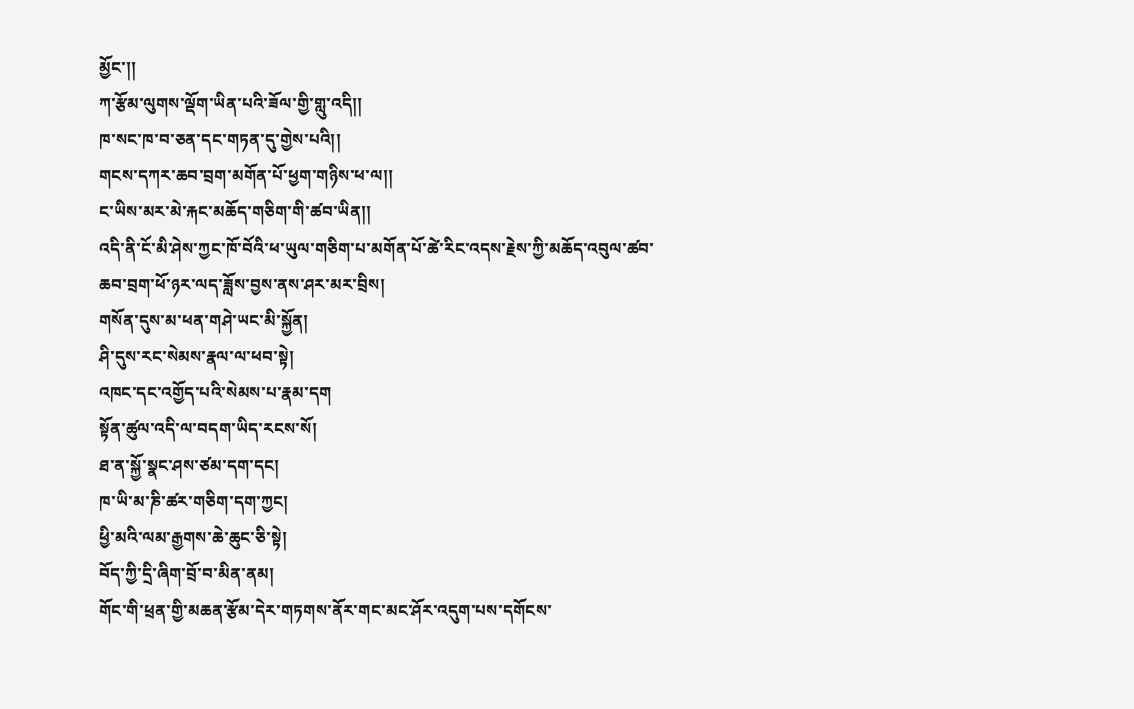མྱོང་།།
ཀ་རྩོམ་ལུགས་ལྡོག་ཡིན་པའི་ཟོལ་གྱི་གླུ་འདི།།
ཁ་སང་ཁ་བ་ཅན་དང་གཏན་དུ་གྱེས་པའི།།
གངས་དཀར་ཆབ་བྲག་མགོན་པོ་ཕྱག་གཉིས་ཕ་ལ།།
ང་ཡིས་མར་མེ་རྐང་མཆོད་གཅིག་གི་ཚབ་ཡིན།།
འདི་ནི་ངོ་མི་ཤེས་ཀྱང་ཁོ་བོའི་ཕ་ཡུལ་གཅིག་པ་མགོན་པོ་ཚེ་རིང་འདས་རྗེས་ཀྱི་མཆོད་འབུལ་ཚབ་ཆབ་བྲག་ཕོ་ཉར་ལད་ཟློས་བྱས་ནས་ཤར་མར་བྲིས།
གསོན་དུས་མ་ཕན་གཤེ་ཡང་མི་སྐྱོན།
ཤི་དུས་རང་སེམས་རྣལ་ལ་ཕབ་སྟེ།
འཁང་དང་འགྱོད་པའི་སེམས་པ་རྣམ་དག
སྟོན་ཚུལ་འདི་ལ་བདག་ཡིད་རངས་སོ།
ཐ་ན་སྐྱོ་སྣང་ཤས་ཙམ་དག་དང།
ཁ་ཡི་མ་ཎི་ཚར་གཅིག་དག་ཀྱང།
ཕྱི་མའི་ལམ་རྒྱགས་ཆེ་ཆུང་ཅི་སྟེ།
བོད་ཀྱི་དྲི་ཞིག་བྲོ་བ་མིན་ནམ།
གོང་གི་ཕྲན་གྱི་མཆན་རྩོམ་དེར་གཏགས་ནོར་གང་མང་ཤོར་འདུག་པས་དགོངས་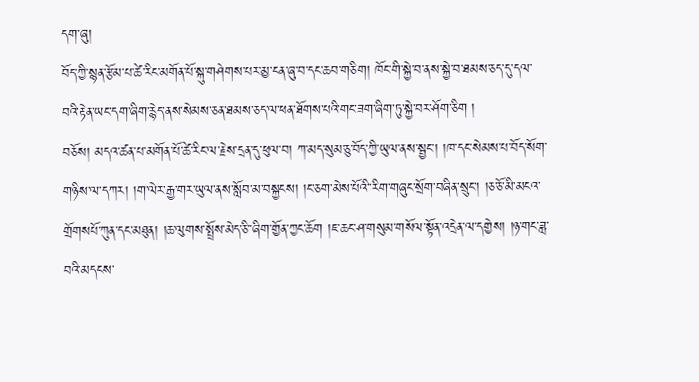དག་ཞུ།
བོད་ཀྱི་སྙན་རྩོམ་པ་ཚེ་རིང་མགོན་པོ་སྐུ་གཤེགས་པར་མྱ་ངན་ཞུ་བ་དང་ཆབ་གཅིག། ཁོང་གི་སྐྱེ་བ་ནས་སྐྱེ་བ་ཐམས་ཅད་དུ་དལ་བའི་རྟེན་ཡང་དག་ཞིག་རྙེད་ནས་སེམས་ཅན་ཐམས་ཅད་ལ་ཕན་ཐོགས་པའི་གང་ཟག་ཞིག་ཏུ་སྐྱེ་བར་ཤོག་ཅིག །
བཅོས། མདའ་ཚན་པ་མགོན་པོ་ཚེ་རིང་ལ་རྗེས་དྲན་དུ་ཕུལ་བ། ཀ་མད་སུམ་ཅུ་བོད་ཀྱི་ཡུལ་ནས་སྦྱང་། །ཁ་དང་སེམས་པ་བོད་སོག་གཉིས་ལ་དཀར། །ག་ལེར་རྒྱ་གར་ཡུལ་ནས་སློབ་མ་བསྐྱངས། །ང་ཅག་མེས་པོའི་་རིག་གཞུང་སྲོག་བཞིན་སྲུང་། །ཅ་ཅོ་མི་མངའ་གྲོགསཔོ་ཀུན་དང་མཐུན། །ཆ་ལུགས་སྤྲོས་མེད་ཅི་་ཞིག་གྱོན་ཀྱང་ཆོག །ཇ་ཆང་ཤ་གསུམ་གསོལ་སྟོན་འདྲེན་ལ་དགྱེས། །ཉ་གང་ཟླ་བའི་མདངས་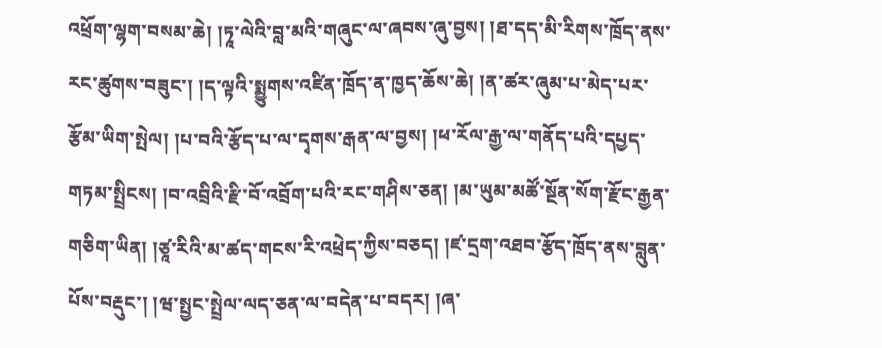འཕྲོག་ལྷག་བསམ་ཆེ། །ཏཱ་ལེའི་བླ་མའི་གཞུང་ལ་ཞབས་ཞུ་བྱས། །ཐ་དད་མི་རིགས་ཁྲོད་ནས་རང་ཚུགས་བཟུང་། །ད་ལྟའི་སྨྱུགས་འཛིན་ཁྲོད་ན་ཁྱད་ཆོས་ཆེ། །ན་ཚར་ཞུམ་པ་མེད་པར་རྩོམ་ཡིག་སྤེལ། །པ་བའི་རྩོད་པ་ལ་དྭགས་རྒན་ལ་བྱས། །ཕ་རོལ་རྒྱ་ལ་གནོད་པའི་དཔྱད་གཏམ་སྤྲིངས། །བ་འབྲིའི་རྫི་བོ་འབྲོག་པའི་རང་གཤིས་ཅན། །མ་ཡུམ་མཚོ་སྔོན་སོག་རྫོང་རྒྱན་གཅིག་ཡིན། །ཙཱ་རིའི་མ་ཚད་གངས་རི་འཕྲེད་ཀྱིས་བཅད། །ཛ་དྲག་འཐབ་རྩོད་ཁྲོད་ནས་བླུན་པོས་བརྡུང་། །ཝ་སྤྱང་སྤྲེལ་ལད་ཅན་ལ་བདེན་པ་བདར། །ཞ་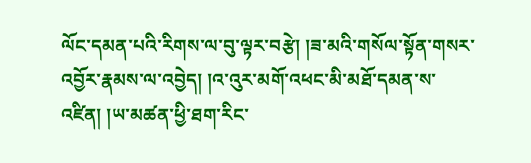ལོང་དམན་པའི་རིགས་ལ་བུ་ལྟར་བརྩེ། །ཟ་མའི་གསོལ་སྟོན་གསར་འབྱོར་རྣམས་ལ་འབྱེད། །འ་འུར་མགོ་འཕང་མི་མཐོ་དམན་ས་འཛིན། །ཡ་མཚན་ཕྱི་ཐག་རིང་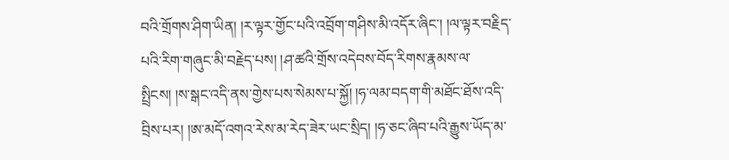བའི་གྲོགས་ཤིག་ཡིན། །ར་ལྟར་གྱོང་པའི་འབྲོག་གཤིས་མི་འདོར་ཞིང་། །ལ་ལྟར་བརྗིད་པའི་རིག་གཞུང་མི་བརྗེད་པས། །ཤ་ཚའི་གྲོས་འདེབས་བོད་རིགས་རྣམས་ལ་སྤྲིངས། །ས་སྒང་འདི་ནས་གྱེས་པས་སེམས་པ་སྐྱོ། །ཧ་ལམ་བདག་གི་མཐོང་ཐོས་འདི་བྲིས་པར། །ཨ་མདོ་འགའ་རེས་མ་རེད་ཟེར་ཡང་སྲིད། །ཧ་ཅང་ཞིབ་པའི་རྒྱུས་ཡོད་མ་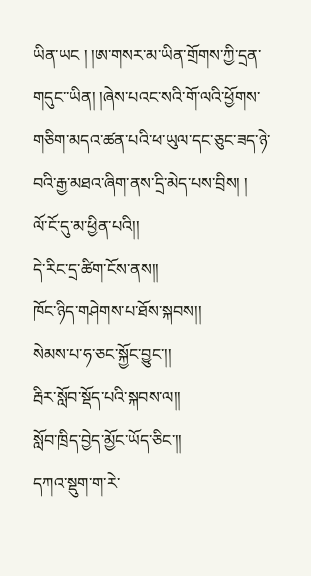ཡིན་ཡང ། །ཨ་གསར་མ་ཡིན་གྲོགས་ཀྱི་དྲན་གདུང་་ཡིན། །ཞེས་པའང་སའི་གོ་ལའི་ཕྱོགས་གཅིག་མདའ་ཚན་པའི་ཕ་ཡུལ་དང་ཅུང་ཟད་ཉེ་བའི་རྒྱ་མཐའ་ཞིག་ནས་དྲི་མེད་པས་བྲིས། །
ལོ་ངོ་དུ་མ་ཕྱིན་པའི།།
དེ་རིང་དྲ་ཚིག་ངོས་ནས།།
ཁོང་ཉིད་གཤེགས་པ་ཐོས་སྐབས།།
སེམས་པ་ཧ་ཅང་སྐྱོང་བྱུང་།།
རྦིར་སློབ་སྡོད་པའི་སྐབས་ལ།།
སློབ་ཁྲིད་བྱེད་མྱོང་ཡོད་ཅིང་།།
དཀའ་སྡུག་ག་རེ་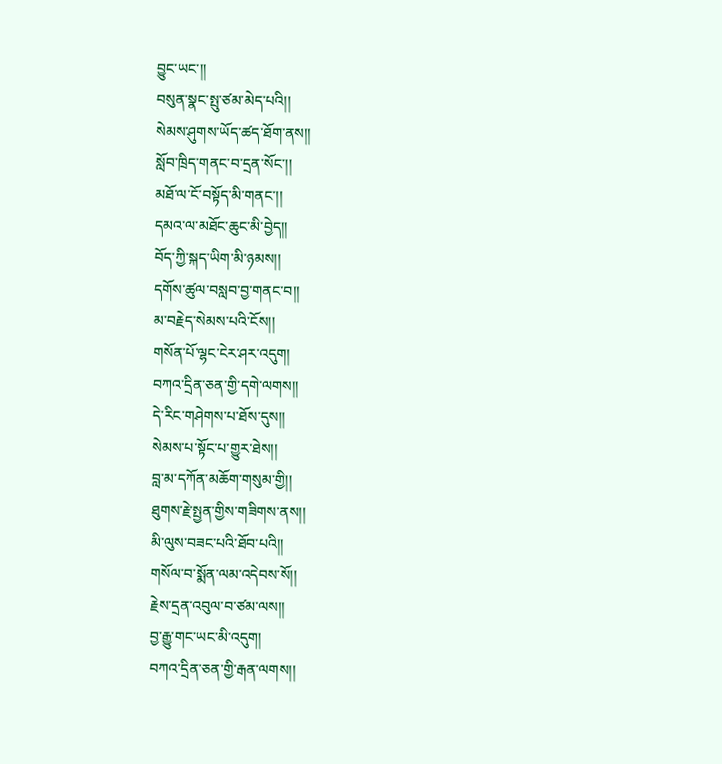བྱུང་ཡང་།།
བསུན་སྣང་སྤུ་ཙམ་མེད་པའི།།
སེམས་ཤུགས་ཡོད་ཚད་ཐོག་ནས།།
སློབ་ཁྲིད་གནང་བ་དྲན་སོང་།།
མཐོ་ལ་ངོ་བསྟོད་མི་གནང་།།
དམའ་ལ་མཐོང་ཆུང་མི་བྱེད།།
བོད་ཀྱི་སྐད་ཡིག་མི་ཉམས།།
དགོས་ཚུལ་བསླབ་བྱ་གནང་བ།།
མ་བརྗེད་སེམས་པའི་ངོས།།
གསོན་པོ་ལྷང་ངེར་ཤར་འདུག།
བཀའ་དྲིན་ཅན་གྱི་དགེ་ལགས།།
དེ་རིང་གཤེགས་པ་ཐོས་དུས།།
སེམས་པ་སྟོང་པ་གྱུར་ཐེས།།
བླ་མ་དཀོན་མཆོག་གསུམ་གྱི།།
ཐུགས་རྗེ་སྤྱན་གྱིས་གཟིགས་ནས།།
མི་ལུས་བཟང་པའི་ཐོབ་པའི།།
གསོལ་བ་སྨོན་ལམ་འདེབས་སོ།།
རྗེས་དྲན་འབུལ་བ་ཙམ་ལས།།
བྱ་རྒྱུ་གང་ཡང་མི་འདུག།
བཀའ་དྲིན་ཅན་གྱི་རྒན་ལགས།།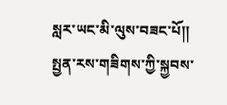སླར་ཡང་མི་ལུས་བཟང་པོ།།
སྤྱན་རས་གཟིགས་ཀྱི་སྐྱབས་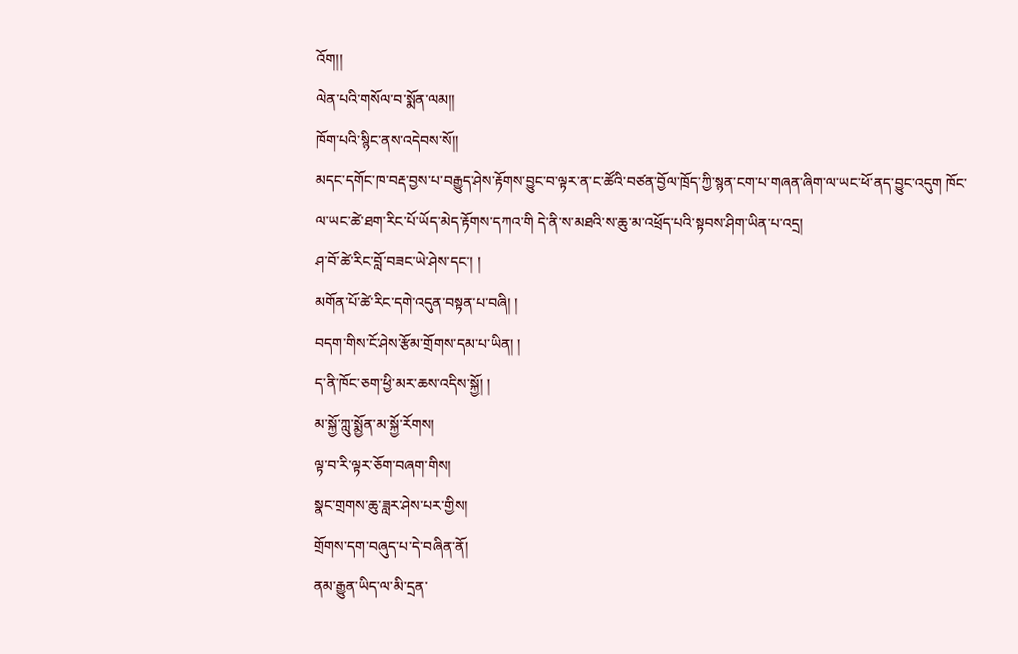འོག།།
ལེན་པའི་གསོལ་བ་སྨོན་ལམ།།
ཁོག་པའི་སྙིང་ནས་འདེབས་སོ།།
མདང་དགོང་ཁ་བརྡ་བྱས་པ་བརྒྱུད་ཤེས་རྟོགས་བྱུང་བ་ལྟར་ན་ང་ཚོའི་བཙན་བྱོལ་ཁྲོད་ཀྱི་སྙན་ངག་པ་གཞན་ཞིག་ལ་ཡང་ཕོ་ནད་བྱུང་འདུག ཁོང་ལ་ཡང་ཚེ་ཐག་རིང་པོ་ཡོད་མེད་རྟོགས་དཀའ་གི དེ་ནི་ས་མཐའི་ས་ཆུ་མ་འཕྲོད་པའི་སྟབས་ཤིག་ཡིན་པ་འདྲ།
ཤ་བོ་ཚེ་རིང་བློ་བཟང་ཡེ་ཤེས་དང་། །
མགོན་པོ་ཚེ་རིང་དགེ་འདུན་བསྟན་པ་བཞི། །
བདག་གིས་ངོ་ཤེས་རྩོམ་གྲོགས་དམ་པ་ཡིན། །
ད་ནི་ཁོང་ཅག་ཕྱི་མར་ཆས་འདིས་སྐྱོ། །
མ་སྐྱོ་ཀླུ་སྨྱོན་མ་སྐྱོ་རོགས།
ལྟ་བ་རི་ལྟར་ཅོག་བཞག་གིས།
སྣང་གྲགས་ཆུ་ཟླར་ཤེས་པར་གྱིས།
གྲོགས་དག་བཞུད་པ་དེ་བཞིན་ནོ།
ནམ་རྒྱུན་ཡིད་ལ་མི་དྲན་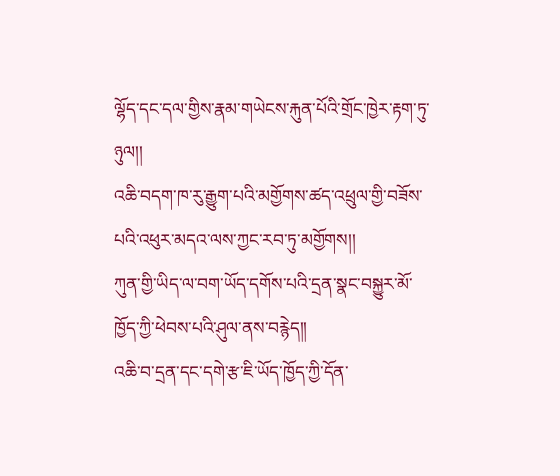ལྷོད་དང་དལ་གྱིས་རྣམ་གཡེངས་རྐུན་པོའི་གྲོང་ཁྱེར་རྟག་ཏུ་ཉུལ།།
འཆི་བདག་ཁ་རུ་རྒྱུག་པའི་མགྱོགས་ཚད་འཕྲུལ་གྱི་བཟོས་པའི་འཕུར་མདའ་ལས་ཀྱང་རབ་ཏུ་མགྱོགས།།
ཀུན་གྱི་ཡིད་ལ་བག་ཡོད་དགོས་པའི་དྲན་སྣང་བསྐྱུར་མོ་ཁྱོད་ཀྱི་ཕེབས་པའི་ཤུལ་ནས་བརྙེད།།
འཆི་བ་དྲན་དང་དགེ་རྩ་ཇི་ཡོད་ཁྱོད་ཀྱི་དོན་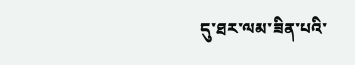དུ་ཐར་ལམ་ཟིན་པའི་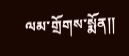ལམ་གྲོགས་སྨོན།།